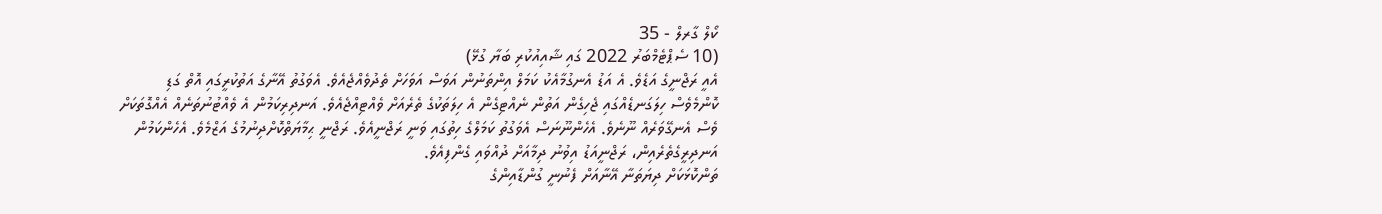ކޯލް ގާރލް - 35
(10 ސެޕްޓެމްބަރު 2022 ގައި ޝާއިއުކުރި ބަޔާ ގުޅޭ)
އެއީ ރަޖްނީގެ އަޑެވެ. އެ އަޑު އެނގުމާއެކު ކަމަލް އިންތަނުން އަވަސް އަވަހަށް ތެދުވެއްޖެއެވެ. އެވަގުތު އޭނާގެ އަތުކުރީގައި އޮތް ގަޑި ކޮންމެވެސް ހިލަގަނޑެއްގައި ޖެހިގެން އަތުން ނެއްޓިގެން އެ ހިލަތަކުގެ ތެރެއަށް ވެއްޓިއްޖެއެވެ. އަނދިރިކަމުން އެ ވެއްޓުނުތަނެއް އެއްގޮތަކަށް ވެސް އެނގޭވަރެއް ނޫނެވެ. އެހެންނޫނަސް އެވަގުތު ކަމަލްގެ ހިތުގައި ވަނީ ރަޖްނީއެވެ. ރަޖްނީ ޙިމާޔަތްކޮށްދިނުމުގެ އަޒްމެވެ. އެހެންކަމުން އަނދިރީގެތެރެއިން، ރަޖްނީއަޑު އިވުނު ދިމާއަށް ދުއްވައި ގެންފިއެވެ.
ތަންކޮޅަކަށް ދިޔަތަނާ އޭނާއަށް ފެނުނީ ގުންޑާއިންގެ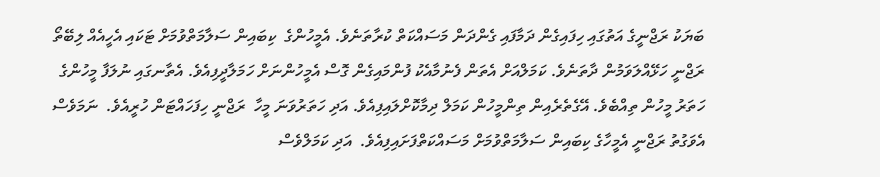ބަޔަކު ރަޖްނީގެ އަތުގައި ހިފައިގެން ދަމާފައި ގެންދަން މަސައްކަތް ކުރާތަނެވެ. އެމީހުންގެ  ކިބައިން ސަލާމަތްވުމަށް ޓަކައި އެހީއެއް ލިބޭތޯ ރަޖްނީ ހަޅޭއްލަވަމުން ދާތަނެވެ. ކަމަލްއަށް އެތަން ފެނުމާއެކު ފުންމައިގެން ގޮސް އެމީހުންނަށް ހަމަލާދީފިއެވެ. އެތާނގައި ނުލަފާ މީހުންގެ ހަތަރު މީހުން ތިއްބެވެ. އޭގެތެރެއިން ތިންމީހުން ކަމަލް ދިމާކޮށްލައިފިއެވެ. އަދި ހަތަރުވަނަ މީހާ  ރަޖްނީ ހިފަހައްޓަން ހުރީއެވެ.  ނަމަވެސް  އެވަގުތު ރަޖްނީ އެމީހާގެ ކިބައިން ސަލާމަތްވުމަށް މަސައްކަތްފަށައިފިއެވެ.  އަދި ކަމަލްވެސް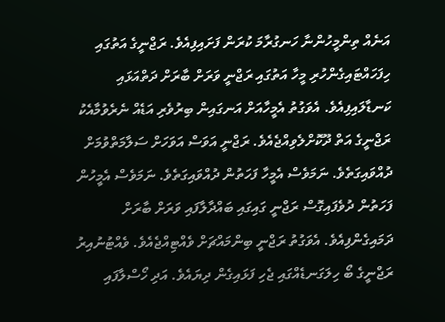އަނެއް ތިންމީހުންނާ ހަނގުރާމަ ކުރަން ފަށައިފިއެވެ. ރަޖްނީގެ އަތުގައި ހިފަހައްޓައިގެންހުރި މީހާ އަތުގައި ރަޖްނީ ވަރަށް ބާރަށް ދަތްއަޅައި ކަނޑާލައިފިއެވެ. އެވަގުތު އެމީހާއަށް އަނގައިން ބިރުވެރި އަޑެއް ނެރެވުމާއެކު ރަޖްނީގެ އަތް ދޫކޮށްލެވިއްޖެއެވެ. ރަޖްނީ އަވަސް އަވަހަށް ސަލާމަތްވުމަށް ދުއްވައިގަތެވެ. ނަމަވެސް އެމީހާ ފަހަތުން ދުއްވައިގަތެވެ. ނަމަވެސް އެމީހުން ފަހަތުން ދުވެފައިގޮސް ރަޖްނީ ގައިގައި ބައްދާލާފައި ވަރަށް ބާރަށް ދަމައިގެންފިއެވެ. އެވަގުތު ރަޖްނީ ބިންމައްޗަށް ވެއްޓިއްޖެއެވެ. ވެއްޓުނުއިރު  ރަޖްނީގެ ބޯ ހިލަގަނޑެއްގައި ޖެހި ފަޅައިގެން ދިޔައެވެ. އަދި ހޯސްލާފައި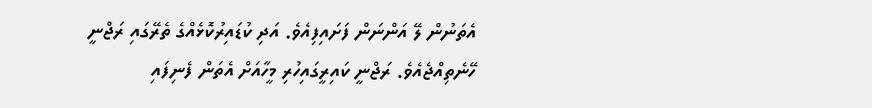އެތަނުން ލޭ އަންނަން ފަށައިފިއެވެ. އަދި ކުޑައިރުކޮޅެއްގެ ތެރޭގައި ރަޖްނީ ހޭނެތިއްޖެއެވެ. ރަޖްނީ ކައިރީގައިހުރި މީހާއަށް އެތަން ފެނިފައި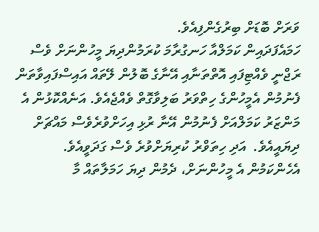ވަރަށް ބޮޑަށް ބިރުގެންފިއެވެ.
ހަމައެފަދައިން ކަމަލްއާ ހަނގުރާމަ ކުރަމުންދިޔަ މީހުންނަށް ވެސް ރަޖްނީ ވެއްޓިފައި އޮތްތަނާއި އޭނާގެ ބޮލުން ލޭތައް އައިސްފައިވާތަން ފެނުމުން އެމީހުންގެ ހިތްވަރު ބަލިވާގޮތް ވެއްޖެއެވެ. އަނެއްކޮޅުން އެ މަންޒަރު ކަމަލްއަށް ފެނުމުން އޭނާ ރުޅި އިހަށްވުރެވެސް މައްޗަށް ދިޔައީއެވެ.  އަދި ހިތަވްރު ކުރިޔަށްވުރެ ވެސް ގަދަވީއެވެ. އެހެންކަމުން އެ މީހުންނަށް، ދެމުން ދިޔަ ހަމަލާތައް މާ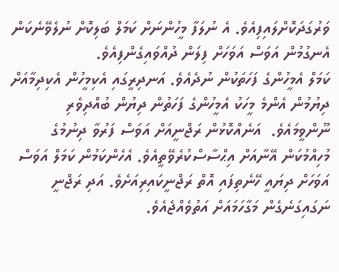ވަރުގަދަކޮށްލައިފިއެވެ. އެ ނުލަފާ މީހުންނަށް ކަމަލް ބަލިކޮށް ނުލެވޭނެކަން އެނގުމުން އަވަސް އަވަހަށް ފިލަން ދުއްވައިގެންފިއެވެ.
ކަމަލް އެމީހުންގެ ފަހަތަކުން ނުދެއެވެ. އަނދިރީގައި އެކިމީހުން އެކިދިމާއަށް ދިޔުމުން އެންމެ މީހަކު އެމީހުންގެ ފަހަތުން ދިޔުން ބުއްދިވެރި ނޫންވީމައެވެ.  އަނެއްކޮޅުން ރަޖްނީއަށް އަވަސް ފަރުވާ ދިނުމުގެ މުހިއްމުކަން އޭނާއަށް އިޙްސާސްކުރެވޭތީއެވެ. އެހެންކަމުން ކަމަލް އަވަސް އަވަހަށް ދިޔައީ ހޭނެތިފައި އޮތް ރަޖްނީކައިރިއަށެވެ. އަދި ރަޖްނީ ނަގައިގަނެގެން މަގާހަމައަށް އަތުވެއްޖެއެވެ.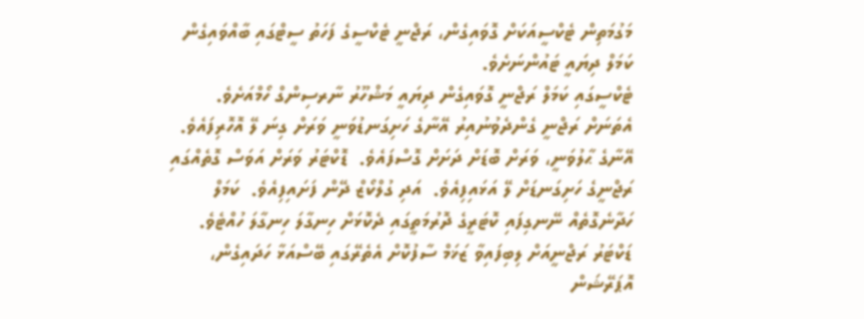މަގުމަތިން ޓެކްސީއަކަށް ގޮވައިގެން، ރަޖްނީ ޓެކްސީގެ ފަހަތު ސީޓްގައި ބާއްވައިގެން ކަމަލް ދިޔައީ ޓައުންނަށެވެ.
ޓެކްސީގައި ކަމަލް ރަޖްނީ ގޮވައިގެން ދިޔައީ މަޝްހޫރު ނާރސިންގް ހޯމްއަށެވެ. އެތަނަށް ރަޖްނީ ގެންދެވުނުއިރު އޭނާގެ ހަށިގަނޑުވަނީ ވަރަށް ގިނަ ލޭ އޮހޮރިފައެވެ.  އޭނާގެ ޙާލުވަނީ، ވަރަށް ބޮޑަށް ދަށަށް ގޮސްފައެވެ.  ޑޮކްޓަރު ވަރަށް އަވަސް ގޮތެއްގައި ރަޖްނީގެ ހަށިގަނޑަށް ލޭ އަޅައިފިއެވެ.  އަދި ގުލްކޯޒް ދޭން ފަށައިފިއެވެ.  ކަމަލް ހަދާނެގޮތެއް ނޭނގިފައި ކޮޓަރީގެ ދޮރުމަތީގައި ދެކޮޅަށް ހިނގާލަ ހިނގާލަ ހުއްޓެވެ. ޑަކްޓަރު ރަޖްނީއަށް ލިބިފައިވާ ޒަޚަމް ސާފުކޮށް އެތެރޭގައި ބޭސްއަޅާ ހަދައިގެން، އޮޕަރޭޝަން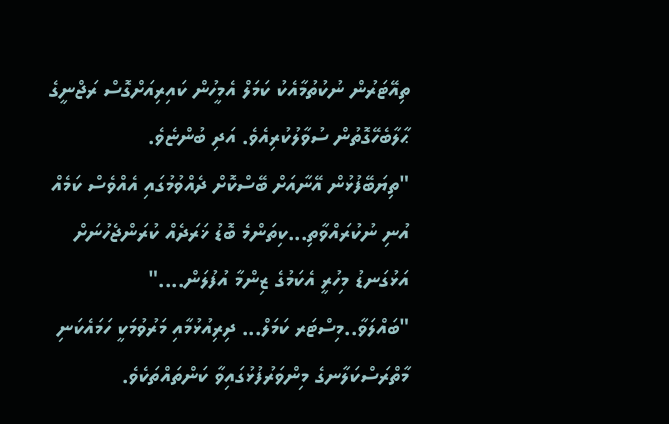ތިއޭޓަރުން ނުކުތުމާއެކު ކަމަލް އެމީހުން ކައިރިއަށްގޮސް ރަޖްނީގެ ޙާލާބެހޭގޮތުން ސުވާލުކުރިއެވެ. އަދި ބުންޏެވެ.
"ތިޔަބޭފުޅުން އޭނާއަށް ބޭސްކޮށް ދެއްވުމުގައި އެއްވެސް ކަމެއް އުނި ނުކުރައްވާތި...ކިތަންމެ ބޮޑު ޚަރަދެއް ކުރަންޖެހުނަށް އަޅުގަނޑު މިހުރީ އެކަމުގެ ޒިންމާ އުފުލަން...."
"ބައްލަވާ..މިސްޓަރ ކަމަލް... ދިރިއުޅުމާއި މަރުވުމަކީ ހަމައެކަނި މާތްރަސްކަލާނގެ މިންވަރުފުޅުގައިވާ ކަންތައްތަކެވެ.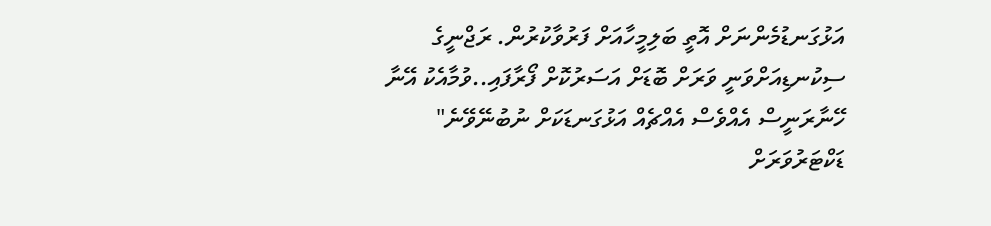އަޅުގަނޑުމެންނަށް އޮތީ ބަލިމީހާއަށް ފަރުވާކުރުން. ރަޖްނީގެ ސިކުނޑިއަށްވަނީ ވަރަށް ބޮޑަށް އަސަރުކޮށް ފޯރާފައި..ވުމާއެކު އޭނާ ހޭނާރަނީސް އެއްވެސް އެއްޗެއް އަޅުގަނޑަކަށް ނުބުނޭވޭނެ"  ޑަކްޓަރުވަރަށް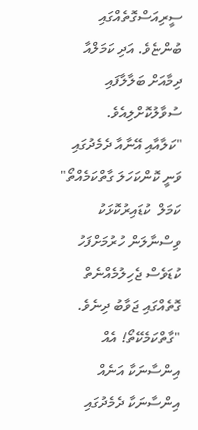ސީރިއަސްގޮތެއްގައި ބުންޏެވެ. އަދި ކަމަލްއާ ދިމާއަށް ބަލާލާފައި ސުވާލުކޮށްލިއެވެ.
"ކަލާއާއި އޭނާއާ ދެމެދުގައި ވަނީ ކޮންކަހަލަ ގާތްކަމެއްތޯ" ކަމަލް  ކުޑައިރުކޮޅަކު ވިސްނާލަން ހުރުމަށްފަހު ކުޑަވެސް ޖެހިލުމެއްނެތް ގޮތެއްގައި ޖަވާބު ދިނެވެ.
"ގާތްކަމެކޭތޯ! އެއް އިންސާނަކާ އަނެއް އިންސާނަކާ ދެމެދުގައި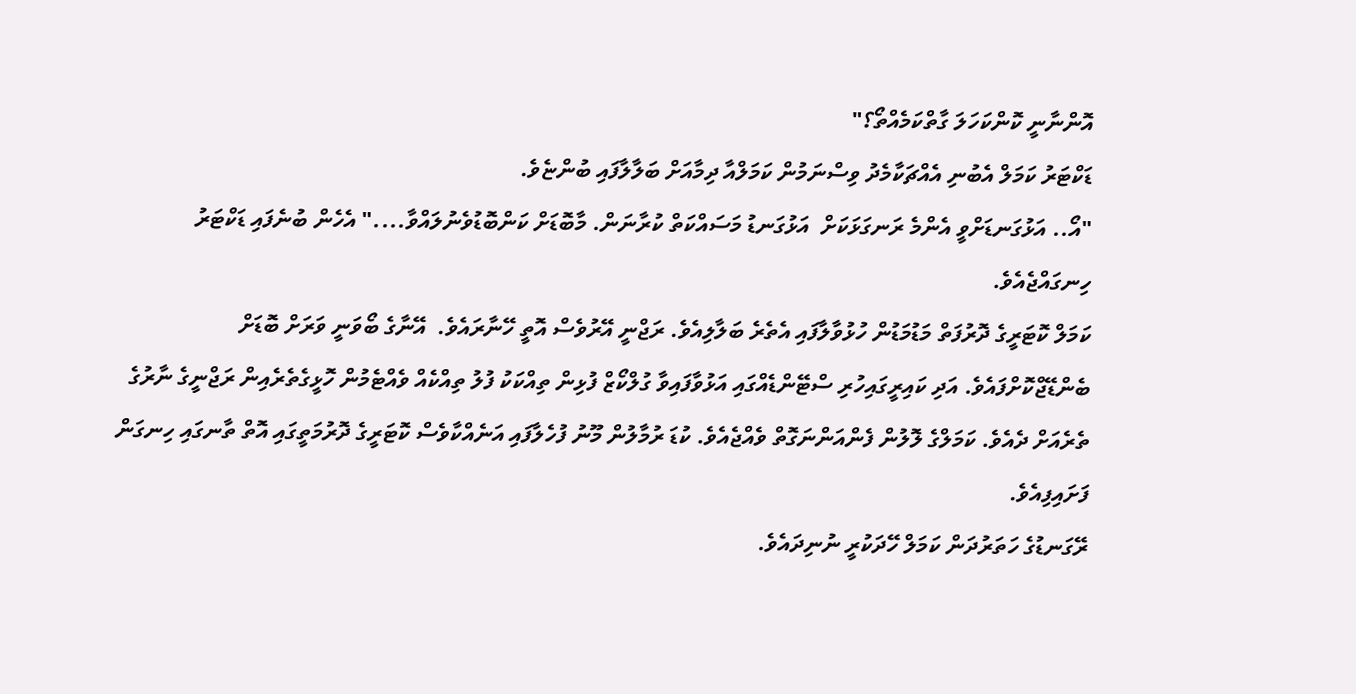އޮންނާނީ ކޮންކަހަލަ ގާތްކަމެއްތޯ؟"
ޑަކްޓަރު ކަމަލް އެބުނި އެއްޗަކާމެދު ވިސްނަމުން ކަމަލްއާ ދިމާއަށް ބަލާލާފައި ބުންޏެވެ.
"އޯ.. އަޅުގަނޑަށްވީ އެންމެ ރަނގަޅަކަށް  އަޅުގަނޑު މަސައްކަތް ކުރާނަން. މާބޮޑަށް ކަންބޮޑުވެނުލައްވާ...." އެހެން ބުނެފައި ޑަކްޓަރު ހިނގައްޖެއެވެ.
ކަމަލް ކޮޓަރީގެ ދޮރުފަތް މަޑުމަޑުން ހުޅުވާލާފައި އެތެރެ ބަލާލިއެވެ. ރަޖްނީ އޭރުވެސް އޮތީ ހޭނާރައެވެ.  އޭނާގެ ބޯވަނީ ވަރަށް ބޮޑަށް ބެންޑޭޖްކޮށްފައެވެ. އަދި ކައިރީގައިހުރި ސްޓޭންޑެއްގައި އަޅުވާފައިވާ ގުލްކޯޒް ފުޅިން ތިއްކަކު ފުލު ތިއްކެއް ވެއްޓެމުން ހޮޅީގެތެރެއިން ރަޖްނީގެ ނާރުގެ ތެރެއަށް ދެއެވެ. ކަމަލްގެ ލޮލުން ފެންއަންނަގޮތް ވެއްޖެއެވެ. ކުޑަ ރުމާލުން މޫނު ފުހެލާފައި އަނެއްކާވެސް ކޮޓަރީގެ ދޮރުމަތީގައި އޮތް ތާނގައި ހިނގަން ފަށައިފިއެވެ.
ރޭގަނޑުގެ ހަތަރުދަން ކަމަލް ހޭދަކުރީ ނުނިދައެވެ.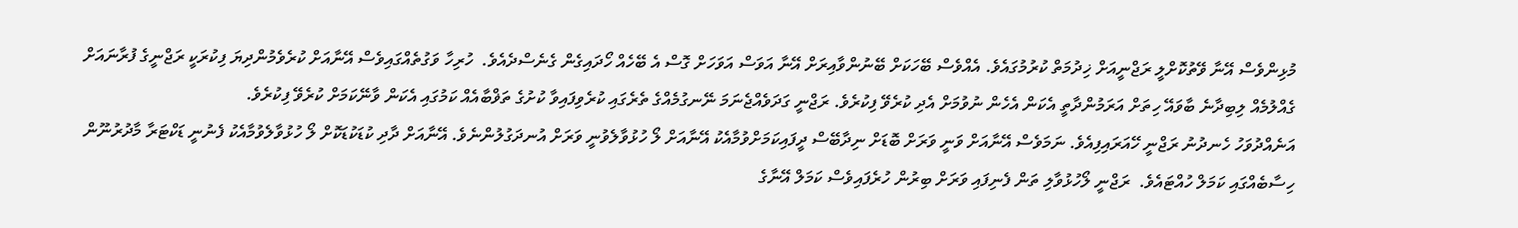މުޅިންވެސް އޭނާ ވޭތުކޮށްލީ ރަޖްނީއަށް ޚިދުމަތް ކުރުމުގައެވެ. އެއްވެސް ބޭހަކަށް ބޭނުންވާއިރަށް އޭނާ އަވަސް އަވަހަށް ގޮސް އެ ބޭހެއް ހޯދައިގެން ގެނެސްދެއެވެ.  ހުރިހާ ވަގުތެއްގައިވެސް އޭނާއަށް ކުރެވެމުންދިޔަ ފިކުރަކީ ރަޖްނީގެ ފުރާނައަށް ގެއްލުމެއް ލިބިދާނެ ބާވައޭ ހިތަށް އަރަމުންދާތީ އެކަން އެހެން ނުވުމަށް އެދި ކުރެވޭ ފިކުރެވެ. ރަޖްނީ ގަދަވެއްޖެނަމަ ނޭނގުމެއްގެ ތެރެގައި ކުރެވިފައިވާ ކުށުގެ ތަޥްބާއެއް ކަމުގައި އެކަން ވާނޭކަމަށް ކުރެވޭ ފިކުރެވެ.
އަނެއްދުވަހު ހެނދުނު ރަޖްނީ ހޭއަރައިފިއެވެ. ނަމަވެސް އޭނާއަށް ވަނީ ވަރަށް ބޮޑަށް ނިދާބޭސް ދީފައިކަމަށްވުމާއެކު އޭނާއަށް ލޯ ހުޅުވާލެވުނީ ވަރަށް އުނދަގުލުންނެވެ. އޭނާއަށް ދާދި ކުޑަކުޑަކޮށް ލޯ ހުޅުވާލެވުމާއެކު ފެނުނީ ޑަކްޓަރާ މާދުރުނޫން ހިސާބެއްގައި ކަމަލް ހުއްޓައެވެ.  ރަޖްނީ ލޯހުޅުވާލި ތަން ފެނިފައި ވަރަށް ބިރުން ހުރެފައިވެސް ކަމަލް އޭނާގެ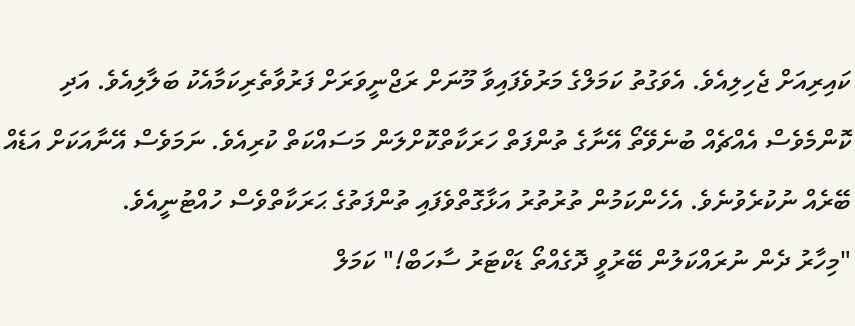ކައިރިއަށް ޖެހިލިއެވެ. އެވަގުތު ކަމަލްގެ މަރުވެފައިވާ މޫނަށް ރަޖްނީވަރަށް ފަރުވާތެރިކަމާއެކު ބަލާލިއެވެ. އަދި ކޮންމެވެސް އެއްޗެއް ބުނެވޭތޯ އޭނާގެ ތުންފަތް ހަރަކާތްކޮށްލަން މަސައްކަތް ކުރިއެވެ. ނަމަވެސް އޭނާއަކަށް އަޑެއް ބޭރެއް ނުކުރެވުނެވެ. އެހެންކަމުން ތުރުތުރު އަޅާގޮތްވެފައި ތުންފަތުގެ ޙަރަކާތްވެސް ހުއްޓުނީއެވެ.
"މިހާރު ދެން ނުރައްކަލުން ބޭރުވީ ދޮގެއްތޯ ޑަކްޓަރު ސާހަބް!" ކަމަލް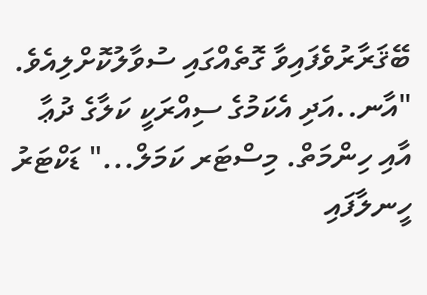ބޭޤަރާރުވެފައިވާ ގޮތެއްގައި ސުވާލުކޮށްލިއެވެ.
"އާނ..އަދި އެކަމުގެ ސިއްރަކީ ކަލާގެ ދުޢާ އާއި ހިންމަތް. މިސްޓަރ ކަމަލް..." ޑަކްޓަރު ހީނލާފައި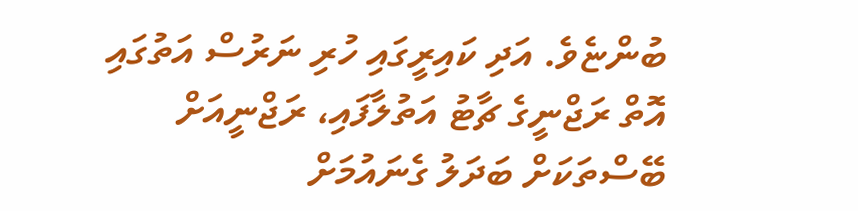ބުންޏެވެ. އަދި ކައިރީގައި ހުރި ނަރުސް އަތުގައި އޮތް ރަޖްނީގެ ޗާޓު އަތުލާފައި، ރަޖްނީއަށް ބޭސްތަކަށް ބަދަލު ގެނައުމަށް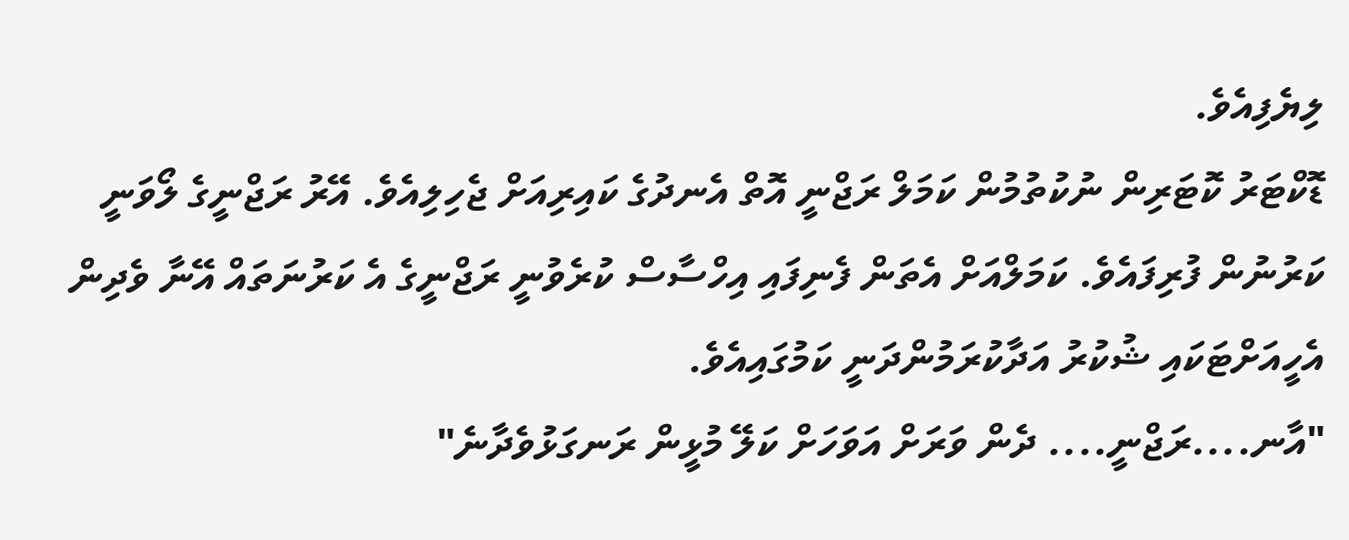ލިޔެފިއެވެ.
ޑޮކްޓަރު ކޮޓަރިން ނުކުތުމުން ކަމަލް ރަޖްނީ އޮތް އެނދުގެ ކައިރިއަށް ޖެހިލިއެވެ. އޭރު ރަޖްނީގެ ލޯވަނީ ކަރުނުން ފުރިފައެވެ. ކަމަލްއަށް އެތަން ފެނިފައި އިހްސާސް ކުރެވުނީ ރަޖްނީގެ އެ ކަރުނަތައް އޭނާ ވެދިން އެހީއަށްޓަކައި ޝުކުރު އަދާކުރަމުންދަނީ ކަމުގައިއެވެ.
"އާނ....ރަޖްނީ.... ދެން ވަރަށް އަވަހަށް ކަލޭ މުޅީން ރަނގަޅުވެދާނެ"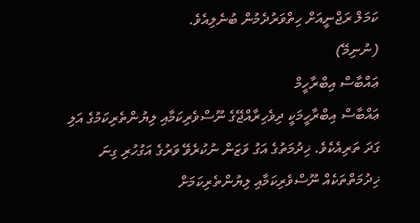ކަމަލް ރަޖްނީއަށް ހިތްވަރުދެމުން ބުނެލިއެވެ.
(ނުނިމޭ)
ޢައްބާސް އިބްރާހީމް
ޢައްބާސް އިބްރާހީމަކީ ދިވެހިރާއްޖޭގެ ނޫސްވެރިކަމާއި ލިޔުންތެރިކަމުގެ އަލި ގަދަ ތަރިއެކެވެ. ޚިދުމަތުގެ އަގު ވަޒަން ނުކުރެވޭ ވަރުގެ އަގުހުރި ގިނަ ޚިދުމަތްތަކެއް ނޫސްވެރިކަމާއި ލިޔުންތެރިކަމަށް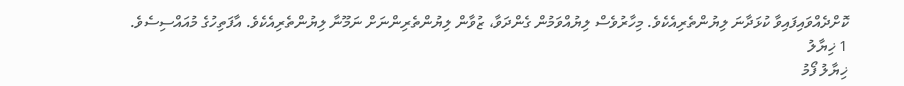ކޮށްދެއްވައިފައިވާ ކުޅަދާނަ ލިޔުންތެރިއެކެވެ. މިހާރުވެސް ލިޔުއްވަމުން ގެންދަވާ، ޒުވާން ލިޔުންތެރިންނަށް ނަމޫނާ ލިޔުންތެރިއެކެވެ. އާފަތިހުގެ މުއައްސިސެވެ.
1 ޚިޔާލު
ޚިޔާލު ފޯމު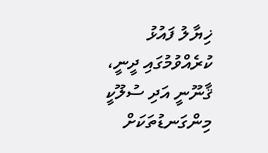ޚިޔާލު ފައުޅު ކުރެއްވުމުގައި ދީނީ، ޤާނޫނީ އަދި ސުލޫކީ މިންގަނޑުތަކަށް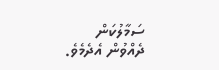ސަމާލުކަން ދެއްވުން އެދެމެވެ.